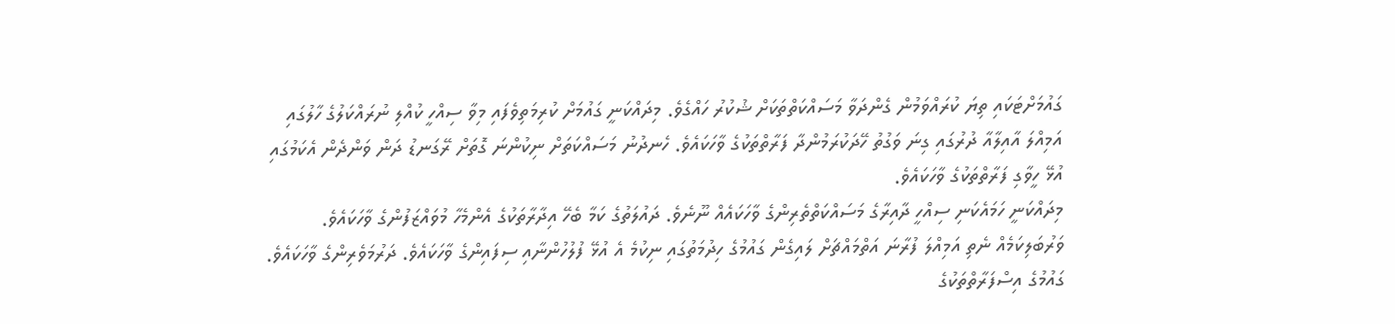ގައުމަށްޓަކައި ތިޔަ ކުރައްވަމުން ގެންދަވާ މަސައްކަތްތަކަށް ޝުކުރު ހައްގެވެ. މިދައްކަނީ ގައުމަށް ކުރިމަތިވެފައި މިވާ ސިއްހީ ކުއްލި ނުރައްކަލުގެ ހާލުގައި އަމިއްލަ އާއިލާއާ ދުރުގައި ގިނަ ވަގުތު ހޭދަކުރަމުންދާ ފަރާތްތަކުގެ ވާހަކައެވެ. ހެނދުނު މަސައްކަތަށް ނިކުންނަ ގޮތަށް ރޭގަނޑު ދަން ވަންދެން އެކަމުގައި އުޅޭ ހީވާގި ފަރާތްތަކުގެ ވާހަކައެވެ.
މިދައްކަނީ ހަމައެކަނި ސިއްހީ ދާއިރާގެ މަސައްކަތްތެރިންގެ ވާހަކައެއް ނޫނެވެ. ދައުލަތުގެ ކަމާ ބެހޭ އިދާރާތަކުގެ އެންމެހާ މުވައްޒަފުންގެ ވާހަކައެވެ. ވަރުބަލިކަމެއް ނެތި އަމިއްލަ ފުރާނަ އަތްމައްޗަށް ލައިގެން ގައުމުގެ ހިދުމަތުގައި ނިކުމެ އެ އުޅޭ ފުލުހުންނާއި ސިފައިންގެ ވާހަކައެވެ. ދަރުމަވެރިންގެ ވާހަކައެވެ. ގައުމުގެ އިސްފަރާތްތަކުގެ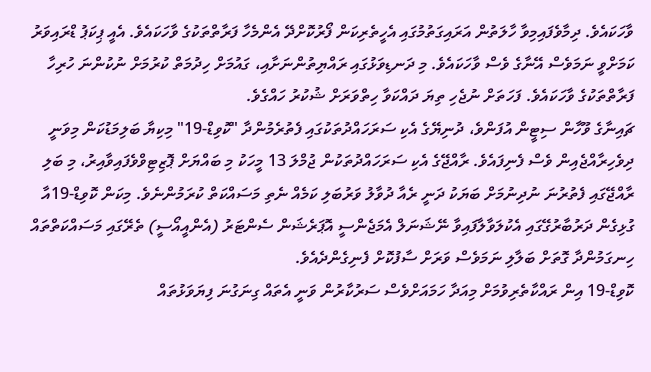ވާހަކައެވެ. ދިމާވެފައިމިވާ ހާލަތުން އަރައިގަތުމުގައި އެހީތެރިކަން ފޯރުކޮށްދޭ އެންމެހާ ފަރާތްތަކުގެ ވާހަކައެވެ. އެއީ ޕިކަޕު ޑްރައިވަރު ކަމަށްވީ ނަމަވެސް އޭނާގެ ވެސް ވާހަކައެވެ. މި ދަނޑިވަޅުގައި ރައްޔިތުންނަށާއި، ގައުމަށް ހިދުމަތް ކުރުމަށް ނުކުންނަ ހުރިހާ ފަރާތްތަކުގެ ވާހަކައެވެ. ފަހަތަށް ނުޖެހި ތިޔަ ދައްކަވާ ހިތްވަރަށް ޝުކުރު ހައްގެވެ.
ޗައިނާގެ ވޫހާން ސިޓީން އުފަންވެ، ދުނިޔޭގެ އެކި ސަރަހައްދުތަކުގައި ފެތުރެމުންދާ "ކޮވިޑް-19" މިކިޔާ ބަލިމަޑުކަން މިވަނީ ދިވެހިރާއްޖެއިން ވެސް ފެނިފައެވެ. ރާއްޖޭގެ އެކި ސަރަހައްދުތަކުން ޖުމްލަ 13 މީހަކު މި ބައްޔަށް ޕޮޒިޓިވްވެފައިވާއިރު، މި ބަލި ރާއްޖޭގައި ފެތުރުނަ ނުދިނުމަށް ބަޔަކު ދަނީ ރެއާ ދުވާލު ވަރުބަލި ކަމެއް ނެތި މަސައްކަތް ކުރަމުންނެވެ. މިކަން ކޮވިޑް-19އާ ގުޅިގެން ދަރުބާރުގޭގައި އެކުލަވާލާފައިވާ ނޭޝަނަލް އެމަޖެންސީ އޮޕަރެޝަން ސެންޓަރު (އެންއީއޯސީ) ތެރޭގައި މަސައްކަތްތައް ހިނގަމުންދާ ގޮތަށް ބަލާލި ނަމަވެސް ވަރަށް ސާފުކޮށް ފެނިގެންދެއެވެ.
ކޮވިޑް-19 އިން ރައްކާތެރިވުމަށް މިއަދާ ހަމައަށްވެސް ސަރުކާރުން ވަނީ އެތައް ގިނަގުނަ ފިޔަވަޅުތައް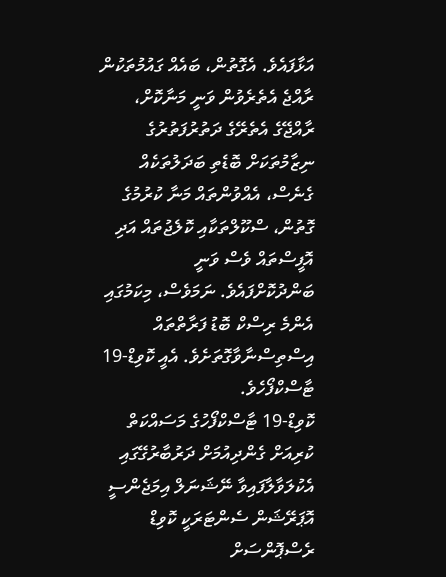އަޅާފައެވެ. އެގޮތުން، ބައެއް ގައުމުތަކުން ރާއްޖެ އެތެރެވުން ވަނީ މަނާކޮށް، ރާއްޖޭގެ އެތެރޭގެ ދަތުރުފަތުރުގެ ނިޒާމުތަކަށް ބޮޑެތި ބަދަލުތަކެއް ގެނެސް، އެއްވުންތައް މަނާ ކުރުމުގެ ގޮތުން، ސްކޫލްތަކާއި ކޮލެޖުތައް އަދި އޮފީސްތައް ވެސް ވަނީ ބަންދުކޮށްފައެވެ. ނަމަވެސް، މިކަމުގައި އެންމެ ރިސްކް ބޮޑު ފަރާތްތައް އިސްތިސްނާވާގޮތަށެވެ. އެއީ ކޮވިޑް-19 ޓާސްކްފޯހެވެ.
ކޮވިޑް-19 ޓާސްކްފޯހުގެ މަސައްކަތް ކުރިއަށް ގެންދިއުމަށް ދަރުބާރުގޭގައި އެކުލަވާލާފައިވާ ނޭޝަނަލް އިމަޖެންސީ އޮޕަރޭޝަން ސެންޓަރަކީ ކޮވިޑް ރެސްޕޮންސަށް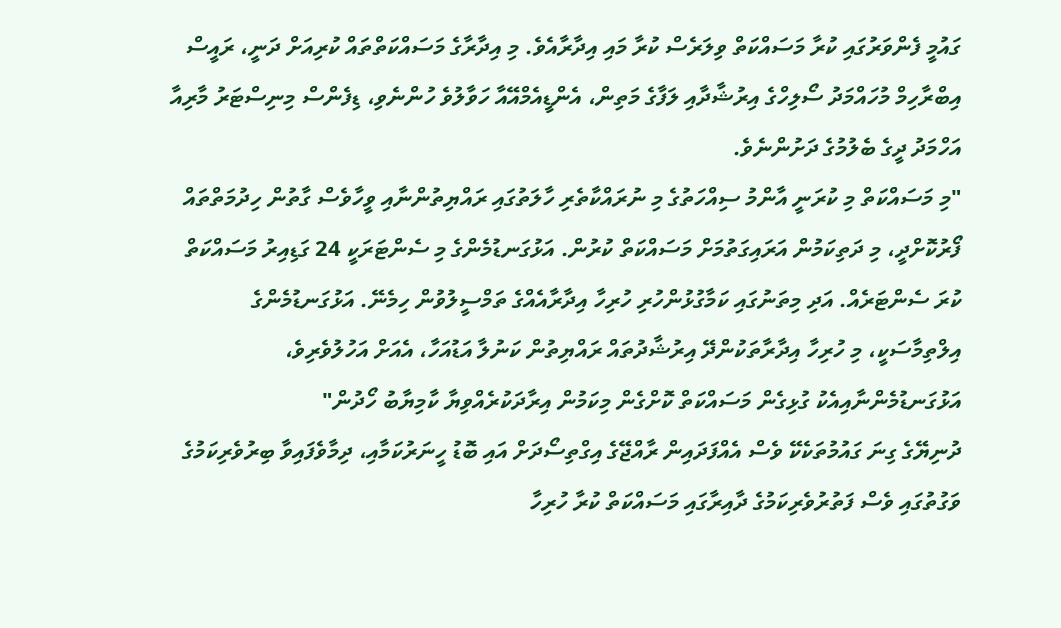ގައުމީ ފެންވަރުގައި ކުރާ މަސައްކަތް ވިލަރެސް ކުރާ މައި އިދާރާއެވެ. މި އިދާރާގެ މަސައްކަތްތައް ކުރިއަށް ދަނީ، ރައީސް އިބްރާހިމް މުހައްމަދު ސޯލިހްގެ އިރުޝާދާއި ލަފާގެ މަތިން، އެންޑީއެމްއޭއާ ހަވާލުވެ ހުންނެވި، ޑިފެންސް މިނިސްޓަރު މާރިއާ އަހްމަދު ދީގެ ބެލުމުގެ ދަށުންނެވެ.
"މި މަސައްކަތް މި ކުރަނީ އާންމު ސިއްހަތުގެ މި ނުރައްކާތެރި ހާލަތުގައި ރައްޔިތުންނާއި ވީހާވެސް ގާތުން ހިދުމަތްތައް ފޯރުކޮށްދީ، މި ދަތިކަމުން އަރައިގަތުމަށް މަސައްކަތް ކުރުން. އަޅުގަނޑުމެންގެ މި ސެންޓަރަކީ 24 ގަޑިއިރު މަސައްކަތް ކުރަ ސެންޓަރެއް. އަދި މިތަނުގައި ކަމާގުޅުންހުރި ހުރިހާ އިދާރާއެއްގެ ތަމްސީލުވުން ހިމެނޭ. އަޅުގަނޑުމެންގެ އިލްތިމާސަކީ، މި ހުރިހާ އިދާރާތަކުންދޭ އިރުޝާދުތައް ރައްޔިތުން ކަނުލާ އަޑުއަހާ، އެއަށް އަހުލުވެރިވެ، އަޅުގަނޑުމެންނާއިއެކު ގުޅިގެން މަސައްކަތް ކޮށްގެން މިކަމުން އިރާދަކުރެއްވިޔާ ކާމިޔާބު ހޯދުން"
ދުނިޔޭގެ ގިނަ ގައުމުތަކެކޭ ވެސް އެއްފަދައިން ރާއްޖޭގެ އިގްތިސޯދަށް އައި ބޮޑު ހީނަރުކަމާއި، ދިމާވެފައިވާ ބިރުވެރިކަމުގެ ވަގުތުގައި ވެސް ފަތުރުވެރިކަމުގެ ދާއިރާގައި މަސައްކަތް ކުރާ ހުރިހާ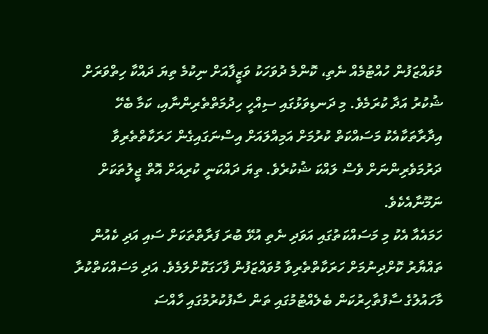މުވައްޒަފުން ހުއްޓުމެއް ނެތި، ކޮންމެ ދުވަހަކު ވަޒީފާއަށް ނިކުމެ ތިޔަ ދައްކާ ހިތްވަރަށް ޝުކުރު އަދާ ކުރަމެވެ. މި ދަނޑިވަޅުގައި ސިއްހީ ހިދުމަތްތެރިންނާއި، ކަމާ ބެހޭ އިދާރާތަކާއެކު މަސައްކަތް ކުރުމަށް އަމިއްލައަށް އިސްނަގައިގެން ހަރަކާތްތެރިވާ ދަރުމަވެރިންނަށް ވެސް ލައްކަ ޝުކުރެވެ. ތިޔަ ދައްކަނީ ކުރިއަށް އޮތް ޖީލުތަކަށް ނަމޫނާއެކެވެ.
ހަމައެއާ އެކު މި މަސައްކަތުގައި އަވަދި ނެތި އުޅޭ ބުރަ ފަރާތްތަކަށް ސައި އަދި ކެއުން ތައްޔާރު ކޮށްދިނުމަށް ހަރަކާތްތެރިވާ މުވައްޒަފުން ފާހަގަކޮށްލަމެވެ. އަދި މަސައްކަތްކުރާ މާހައުލުގެ ސާފުތާހިރުކަން ބެލެއްޓުމުގައި ތަން ސާފުކުރުމުގައި ހާއްސަ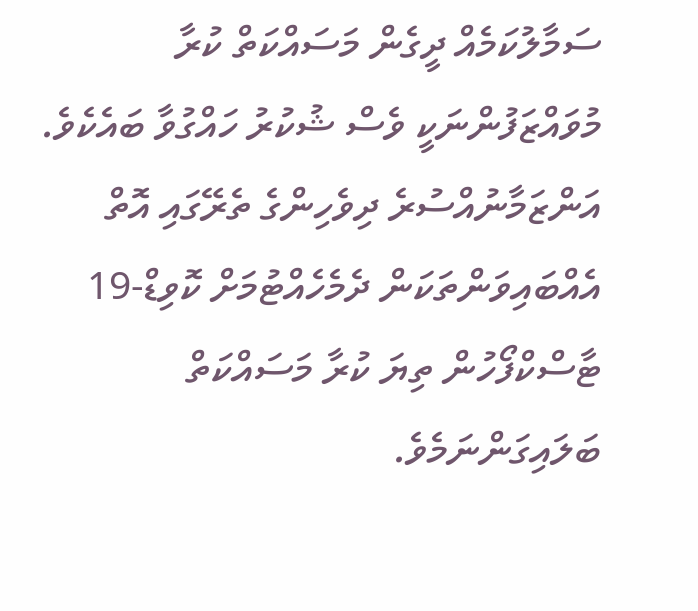ސަމާލުކަމެއް ދީގެން މަސައްކަތް ކުރާ މުވައްޒަފުންނަކީ ވެސް ޝުކުރު ހައްގުވާ ބައެކެވެ. އަންޒަމާނުއްސުރެ ދިވެހިންގެ ތެރޭގައި އޮތް އެއްބައިވަންތަކަން ދެމެހެއްޓުމަށް ކޮވިޑް-19 ޓާސްކްފޯހުން ތިޔަ ކުރާ މަސައްކަތް ބަލައިގަންނަމެވެ.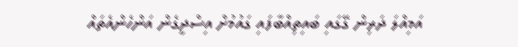އަމިއްލަ ދަރިން ގޭގައި ބައިތިއްބާފައި ގައުމުށް އިސްދީގެން އަންހެންއެތައް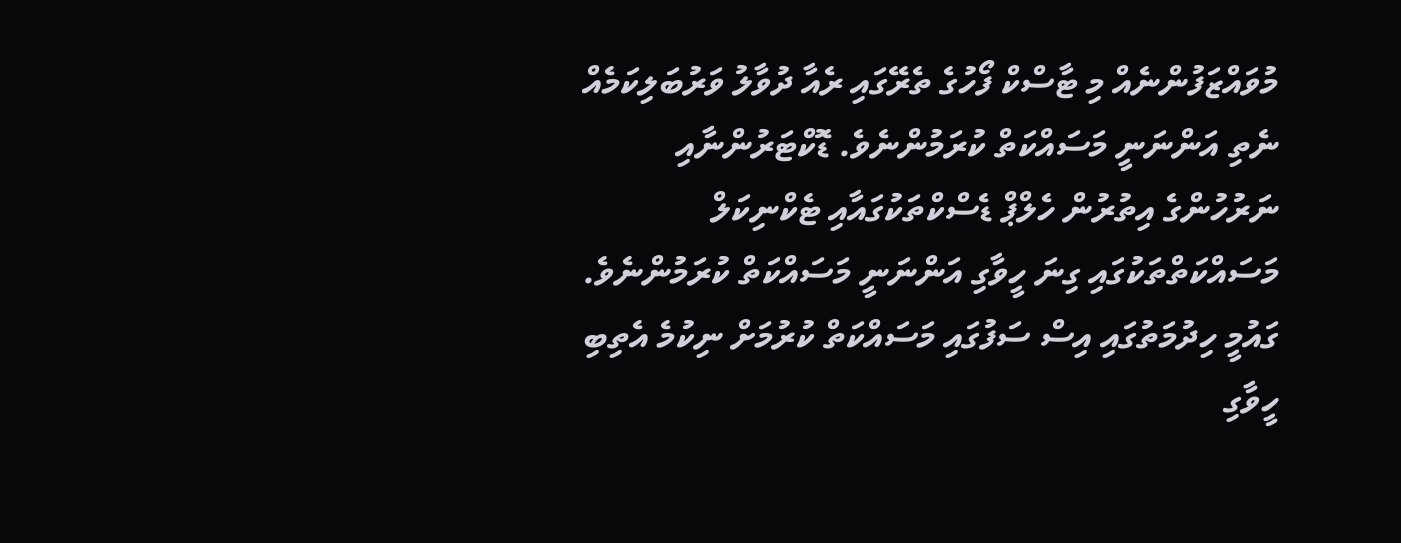މުވައްޒަފުންނެއް މި ޓާސްކް ފޯހުގެ ތެރޭގައި ރެއާ ދުވާލު ވަރުބަލިކަމެއް ނެތި އަންނަނީ މަސައްކަތް ކުރަމުންނެވެ. ޑޮކްޓަރުންނާއި ނަރުހުންގެ އިތުރުން ހެލްޕް ޑެސްކްތަކުގައާއި ޓެކްނިކަލް މަސައްކަތްތަކުގައި ގިނަ ހީވާގި އަންނަނީ މަސައްކަތް ކުރަމުންނެވެ. ގައުމީ ހިދުމަތުގައި އިސް ސަފުގައި މަސައްކަތް ކުރުމަށް ނިކުމެ އެތިބި ހީވާގި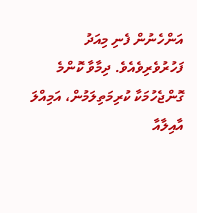އަންހެނުން ފެނި މިއަދު ފަހުރުވެރިވެއެވެ. ދިމާވާ ކޮންމެ ގޮންޖެހުމަކާ ކުރިމަތިލަމުން، އަމިއްލަ އާއިލާއާ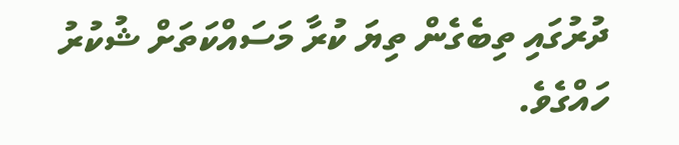ދުރުގައި ތިބެގެން ތިޔަ ކުރާ މަސައްކަތަށް ޝުކުރު ހައްގެވެ.